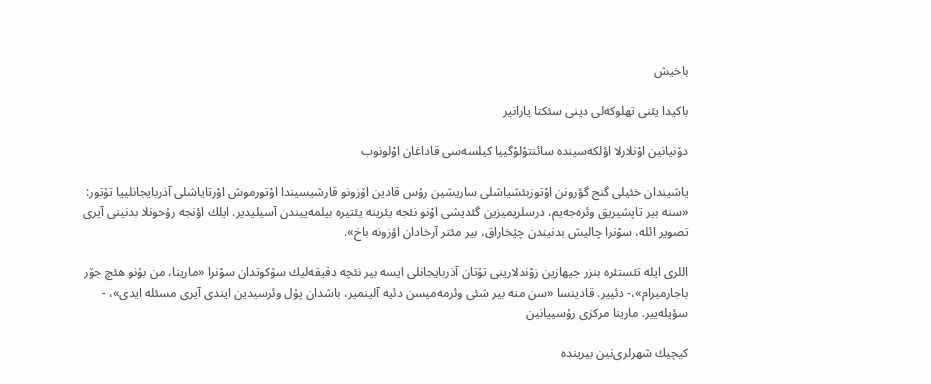باخیش

باكیدا یئنی تهلوكه‌لی دینی سئكتا یارانیر

دۆنیانین اوْنلارلا اؤلكه‌سینده سائنتوْلوْگییا كیلسه‌سی قاداغان اوْلونوب

یاشیندان خئیلی گنج گؤرونن اوْتوزبئشیاشلی ساریشین رۇس قادین اۆزونو قارشیسیندا اوْتورموش اوْرتایاشلی آذربایجانلییا تۇتور: «سنه بیر تاپشیریق وئره‌جه‌یم، درسلریمیزین گئدیشی اوْنو نئجه یئرینه یئتیره بیلمه‌ییندن آسیلیدیر. ایلك اؤنجه رۇحونلا بدنینی آیری تصویر ائله، سوْنرا چالیش بدنیندن چێخاراق، بیر مئتر آرخادان اؤزونه باخ».

اللری ایله تئستئره بنزر جیهازین زوْندلارینی تۇتان آذربایجانلی ایسه بیر نئچه دقیقه‌لیك سۆكوتدان سوْنرا «مارینا، من بۇنو هئچ جۆر باجارمیرام»،- دئییر. قادینسا «سن منه بیر شئی وئرمه‌میسن دئیه آلینمیر، باشدان پۇل وئرسیدین ایندی آیری مسئله‌ ایدی»، - سؤیله‌ییر. مارینا مركزی رۇسییانین

كیچیك شهرلری‌نین بیرینده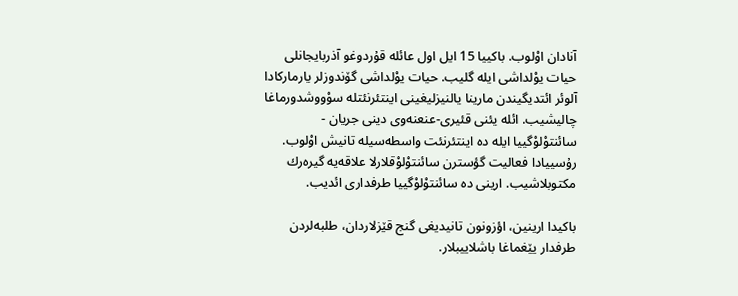آنادان اوْلوب. باكییا 15 ایل اول عائله‌ قۇردوغو آذربایجانلی حیات یوْلداشی ایله گلیب. حیات یوْلداشی گۆندوزلر یارماركادا آلوئر ائتدیگیندن مارینا یالنیزلیغینی اینتئرنئتله سوْووشدورماغا چالیشیب. ائله یئنی قئیری-عنعنه‌وی دینی جریان - سائنتوْلوْگییا ایله ده اینتئرنئت واسطه‌سیله تانیش اوْلوب. رۇسییادا فعالیت گؤسترن سائنتوْلوْقلارلا علاقه‌یه گیره‌رك مكتوبلاشیب. ارینی ده سائنتوْلوْگییا طرفداری ائدیب.

باكیدا ارینین، اؤزونون تانیدیغی گنج قێزلاردان، طلبه‌لردن طرفدار یێغماغا باشلاییبلار.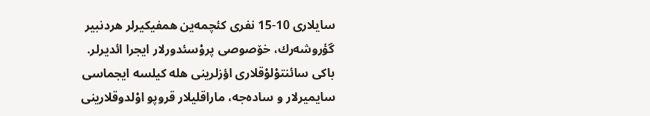سایلاری 10-15 نفری كئچمه‌ین همفیكیرلر هردنبیر گؤروشه‌رك، خۆصوصی پروْسئدورلار ایجرا ائدیرلر. باكی سائنتوْلوْقلاری اؤزلرینی هله كیلسه ایجماسی سایمیرلار و ساده‌جه، ماراقلیلار قروپو اوْلدوقلارینی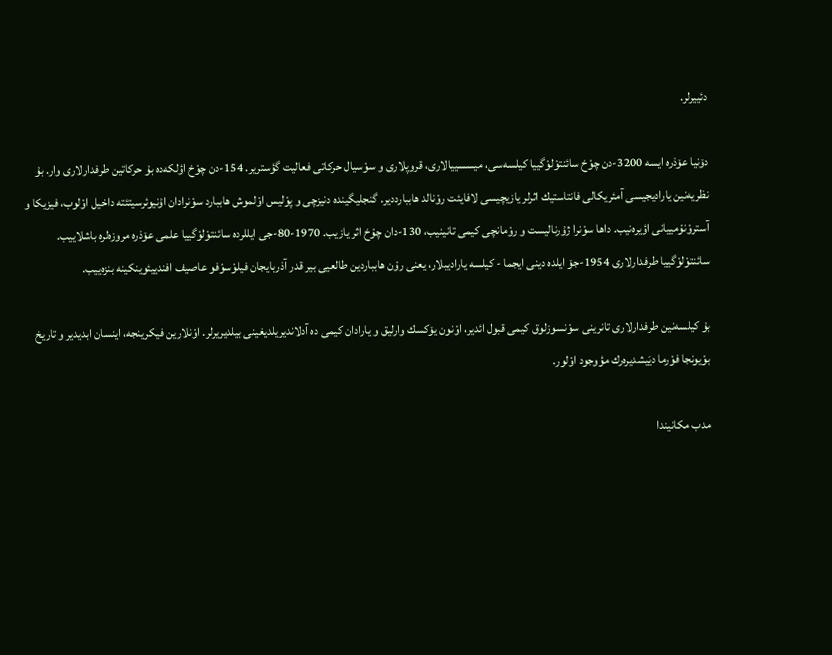دئییرلر.

دۆنیا عۆذره ایسه 3200-دن چوْخ سائنتوْلوْگییا كیلسه‌سی، میسسییالاری، قروپلاری و سوْسیال حركاتی فعالیت گؤستریر. 154-دن چوْخ اؤلكه‌ده بۇ حركاتین طرفدارلاری وار. بۇ نظریه‌نین یارادیجیسی آمئریكالی فانتاستیك اثرلر یازیچیسی لافایئت روْنالد هاببارددیر. گنجلیگینده دنیزچی و پوْلیس اوْلموش هاببارد سوْنرادان اۇنیوئرسیتئته داخیل اوْلوب، فیزیكا و آستروْنوْمییانی اؤیره‌نیب. داها سوْنرا ژۇرنالیست و روْمانچی كیمی تانینیب، 130-دان چوْخ اثر یازیب. 1970-80-جی ایللرده سائنتوْلوْگییا علمی عۆذره مروزه‌لره باشلاییب. سائنتوْلوْگییا طرفدارلاری 1954-جۆ ایلده دینی ایجما - كیلسه یارادیبلار، یعنی روْن هابباردین طالعیی بیر قدر آذربایجان فیلوْسوْفو عاصیف افندییئوینكینه بنزه‌ییب.

بۇ كیلسه‌نین طرفدارلاری تانرینی سوْنسوزلوق كیمی قبول ائدیر، اوْنون یۆكسك وارلیق و یارادان كیمی ده آدلاندیریلدیغینی بیلدیریرلر. اوْنلارین فیكرینجه، اینسان ابدیدیر و تاریخ بوْیونجا فوْرما دیَیشدیره‌رك مؤوجود اوْلور.

مدب مكانیندا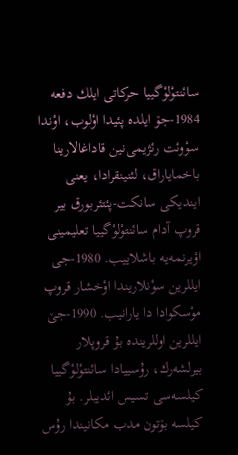سائنتوْلوْگییا حركاتی ایلك دفعه‌ 1984-جۆ ایلده پئیدا اوْلوب، اوْندا سوْوئت رئژیمی‌نین قاداغالارینا باخمایاراق، لئنینقرادا، یعنی ایندیكی سانكت-پئتئربورق بیر قروپ آدام سائنتوْلوْگییا تعلیمینی اؤیرنمه‌یه باشلاییب. 1980-جی ایللرین سوْنلاریندا اوْخشار قروپ موْسكوادا دا یارانیب. 1990-جێ ایللرین اوللرینده بۇ قروپلار بیرلشه‌رك، رۇسییادا سائنتوْلوْگییا كیلسه‌سی تسیس ائدیبلر. بۇ كیلسه بۆتون مدب مكانیندا رۇس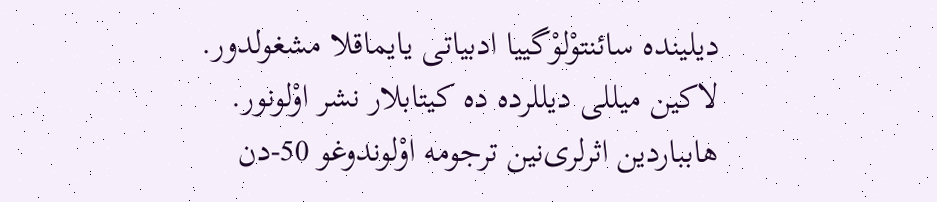دیلینده سائنتوْلوْگییا ادبیاتی یایماقلا مشغولدور. لاكین میللی دیللرده ده كیتابلار نشر اوْلونور. هابباردین اثرلری‌نین ترجومه اوْلوندوغو 50-دن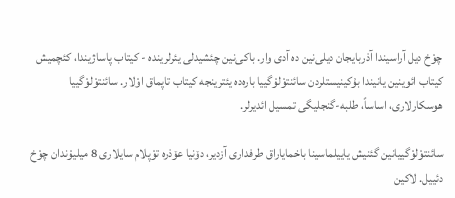چوْخ دیل آراسیندا آذربایجان دیلی‌نین ده آدی وار. باكی‌نین چئشیدلی یئرلرینده - كیتاب پاساژیندا، كئچمیش كیتاب ائوینین یانیندا بۇكینیستلردن سائنتوْلوْگییا باره‌ده یئترینجه كیتاب تاپماق اوْلار. سائنتوْلوْگییا هوسكارلاری، اساساً، طلبه‌-گنجلیگی تمسیل ائدیرلر.

سائنتوْلوْگییانین گئنیش یاییلماسینا باخمایاراق طرفداری آزدیر، دۆنیا عۆذره توْپلام سایلاری 8 میلیوْندان چوْخ دئییل. لاكین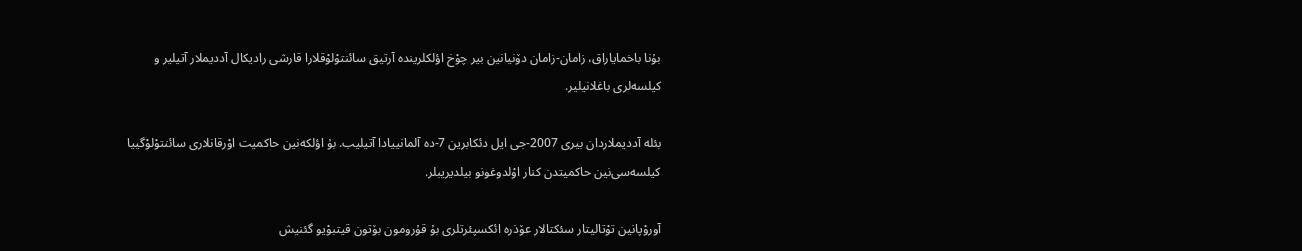بۇنا باخمایاراق، زامان-زامان دۆنیانین بیر چوْخ اؤلكلرینده آرتیق سائنتوْلوْقلارا قارشی رادیكال آددیملار آتیلیر و كیلسه‌لری باغلانیلیر.

بئله آددیملاردان بیری 2007-جی ایل دئكابرین 7-ده آلمانییادا آتیلیب. بۇ اؤلكه‌نین حاكمیت اوْرقانلاری سائنتوْلوْگییا كیلسه‌سی‌نین حاكمیتدن كنار اوْلدوغونو بیلدیریبلر.

آوروْپانین توْتالیتار سئكتالار عۆذره ائكسپئرتلری بۇ قۇرومون بۆتون قیتبوْیو گئنیش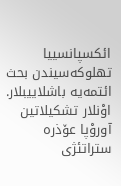ائكسپانسییا تهلوكه‌سیندن بحث ائتمه‌یه باشلاییبلار. اوْنلار تشكیلاتین آوروْپا عۆذره ستراتئژی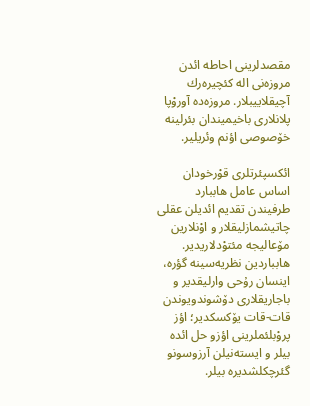مقصدلرینی احاطه‌ ائدن مروزه‌نی اله كئچیره‌رك آچیقلاییبلار. مروزه‌ده آوروْپا پلانلاری باخیمیندان بئرلینه خۆصوصی اؤنم وئریلیر.

ائكسپئرتلری قوْرخودان اساس عامل هاببارد طرفیندن تقدیم ائدیلن عقلی چاتیشمازلیقلار و اوْنلارین مۆعالیجه‌ مئتوْدلاریدیر. هابباردین نظریه‌سینه گؤره، اینسان رۇحی وارلیقدیر و باجاریقلاری دۆشوندویوندن قات-قات یۆكسكدیر؛ اؤز پروْبلئملرینی اؤزو حل ائده بیلر و ایسته‌نیلن آرزوسونو گئرچكلشدیره بیلر.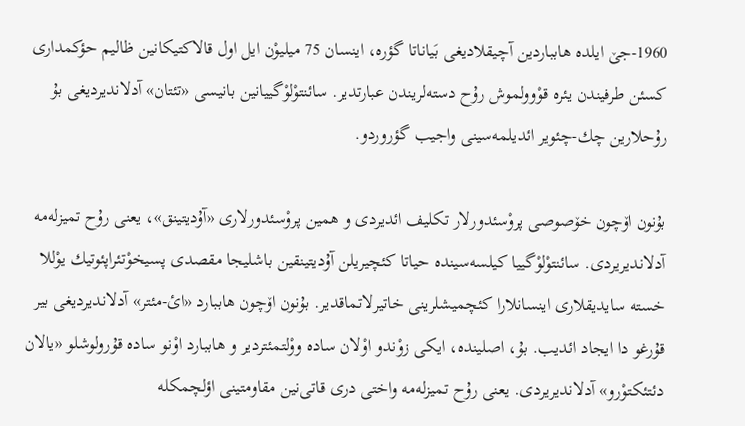1960-جێ ایلده هابباردین آچیقلادیغی بَیاناتا گؤره، اینسان 75 میلیوْن ایل اول قالاكتیكانین ظالیم حؤكمداری كسئن طرفیندن یئره قوْوولموش رۇح دسته‌لریندن عبارتدیر. سائنتوْلوْگییانین بانیسی «تئتان» آدلاندیردیغی بۇ رۇحلارین چك-چئویر ائدیلمه‌سینی واجیب گؤروردو.

بۇنون اۆچون خۆصوصی پروْسئدورلار تكلیف ائدیردی و همین پروْسئدورلاری «آۇدیتینق»، یعنی رۇح تمیزله‌مه آدلاندیریردی. سائنتوْلوْگییا كیلسه‌سینده حیاتا كئچیریلن آۇدیتینقین باشلیجا مقصدی پسیخوْتئراپئوتیك یوْللا خسته سایدیقلاری اینسانلارا كئچمیشلرینی خاتیرلاتماقدیر. بۇنون اۆچون هاببارد «ائ-مئتر» آدلاندیردیغی بیر قۇرغو دا ایجاد ائدیب. بۇ، اصلینده، ایكی زوْندو اوْلان ساده ووْلتمئتردیر و هاببارد اوْنو ساده قۇرولوشلو «یالان دئتئكتوْرو» آدلاندیریردی. یعنی رۇح تمیزله‌مه واختی دری قاتی‌نین مقاومتینی اؤلچمكله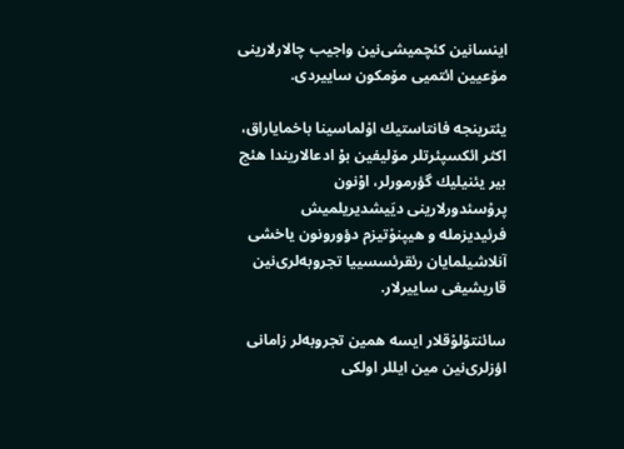اینسانین كئچمیشی‌نین واجیب چالارلارینی مۆعیین ائتمیی مۆمكون ساییردی.

یئترینجه فانتاستیك اوْلماسینا باخمایاراق، اكثر ائكسپئرتلر مۆلیفین بۇ ادعالاریندا هئچ بیر یئنیلیك گؤرمورلر، اوْنون پروْسئدورلارینی دیَیشدیریلمیش فرئیدیزمله و هیپنوْتیزم دؤورونون یاخشی آنلاشیلمایان رئقرئسسییا تجروبه‌لری‌نین قاریشیغی ساییرلار.

سائنتوْلوْقلار ایسه همین تجروبه‌لر زامانی اؤزلری‌نین مین ایللر اولكی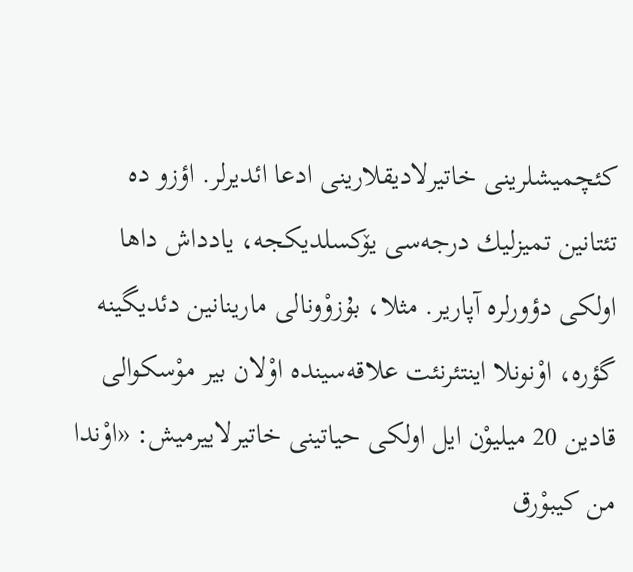كئچمیشلرینی خاتیرلادیقلارینی ادعا ائدیرلر. اؤزو ده تئتانین تمیزلیك درجه‌سی یۆكسلدیكجه، یادداش داها اولكی دؤورلره آپاریر. مثلا، بۇزوْونالی مارینانین دئدیگینه گؤره، اوْنونلا اینتئرنئت علاقه‌سینده اوْلان بیر موْسكوالی قادین 20 میلیوْن ایل اولكی حیاتینی خاتیرلاییرمیش: «اوْندا من كیبوْرق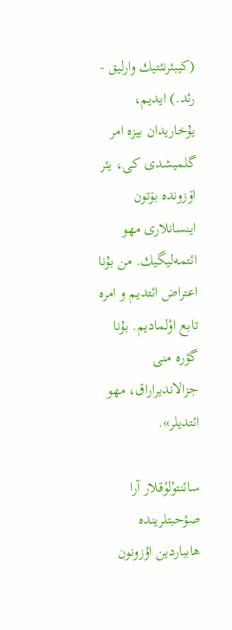(كیبئرنئتیك وارلیق - رئد.) ایدیم، یۇخاریدان بیزه امر گلمیشدی كی، یئر اۆزونده بۆتون اینسانلاری مهو ائتمه‌لیگیك. من بۇنا اعتراض ائتدیم و امره تابع اوْلمادیم. بۇنا گؤره منی جزالاندیراراق، مهو ائتدیلر».

سائنتوْلوْقلار آرا صؤحبتلرینده هابباردین اؤزونون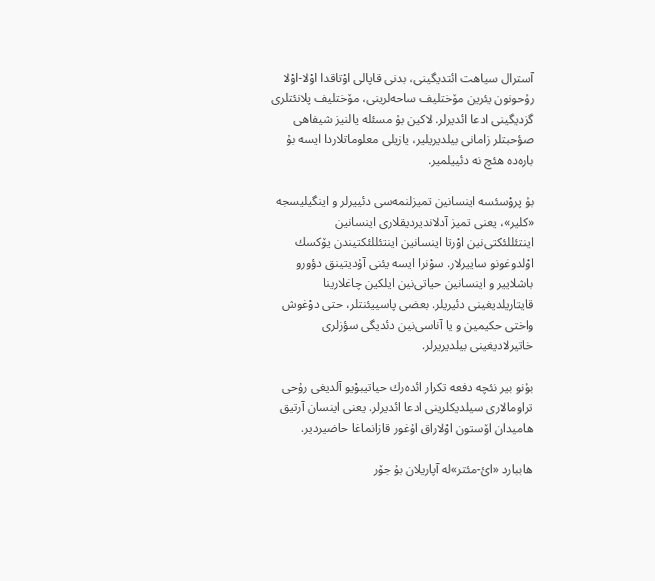آسترال سیاهت ائتدیگینی، بدنی قاپالی اوْتاقدا اوْلا-اوْلا رۇحونون یئرین مۆختلیف ساحه‌لرینی، مۆختلیف پلانئتلری گزدیگینی ادعا ائدیرلر. لاكین بۇ مسئله‌ یالنیز شیفاهی صؤحبتلر زامانی بیلدیریلیر، یازیلی معلوماتلاردا ایسه بۇ باره‌ده هئچ نه دئییلمیر.

بۇ پروْسئسه اینسانین تمیزلنمه‌سی دئییرلر و اینگیلیسجه «كلیر»، یعنی تمیز آدلاندیردیقلاری اینسانین اینتئللئكتی‌نین اوْرتا اینسانین اینتئللئكتیندن یۆكسك اوْلدوغونو ساییرلار. سوْنرا ایسه یئنی آۇدیتینق دؤورو باشلاییر و اینسانین حیاتی‌نین ایلكین چاغلارینا قایتاریلدیغینی دئیریلر. بعضی پاسییئنتلر، حتی دوْغوش واختی حكیمین و یا آناسی‌نین دئدیگی سؤزلری خاتیرلادیغینی بیلدیریرلر.

بۇنو بیر نئچه دفعه‌ تكرار ائده‌رك حیاتیبوْیو آلدیغی رۇحی تراومالاری سیلدیكلرینی ادعا ائدیرلر. یعنی اینسان آرتیق هامیدان اۆستون اوْلاراق اۇغور قازانماغا حاضیردیر.

هاببارد «ائ-مئتر»له آپاریلان بۇ جۆر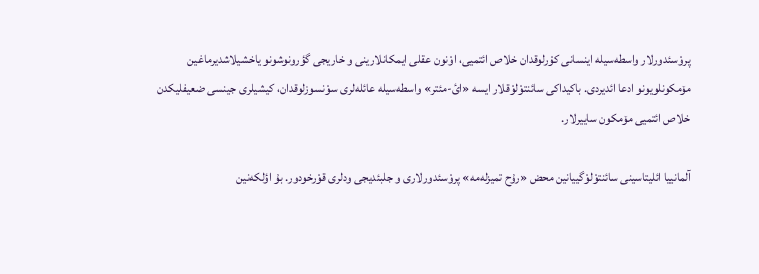پروْسئدورلار واسطه‌سیله اینسانی كوْرلوقدان خلاص ائتمیی، اوْنون عقلی ایمكانلارینی و خاریجی گؤرونوشونو یاخشیلاشدیرماغین مۆمكونلویونو ادعا ائدیردی. باكیداكی سائنتوْلوْقلار ایسه «ائ-مئتر» واسطه‌سیله عائله‌لری سوْنسوزلوقدان، كیشیلری جینسی ضعیفلیكدن خلاص ائتمیی مۆمكون ساییرلار.

آلمانییا ائلیتاسینی سائنتوْلوْگییانین محض «رۇح تمیزله‌مه» پروْسئدورلاری و جلبئدیجی ودلری قوْرخودور. بۇ اؤلكه‌نین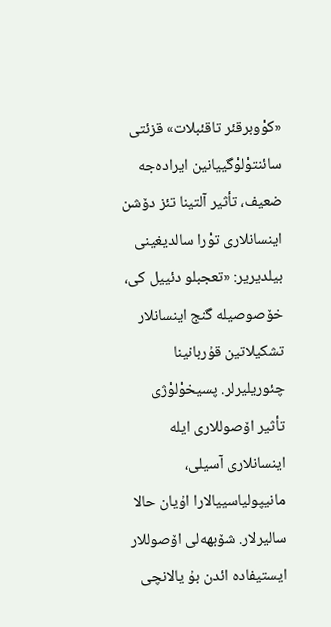«كوْوبرقئر تاقئبلات» قزئتی سائنتوْلوْگییانین ایراده‌جه ضعیف، تأثیر آلتینا تئز دۆشن اینسانلاری توْرا سالدیغینی بیلدیریر: «تعجبلو دئییل كی، خۆصوصیله گنج اینسانلار تشكیلاتین قۇربانینا چئوریلیرلر. پسیخوْلوْژی تأثیر اۆصوللاری ایله اینسانلاری آسیلی، مانیپولیاسییالارا اۇیان حالا سالیرلار. شۆبهه‌لی اۆصوللار ایستیفاده ائدن بۇ یالانچی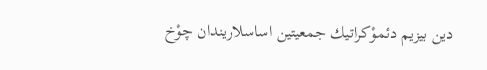دین بیزیم دئموْكراتیك جمعیتین اساسلاریندان چوْخ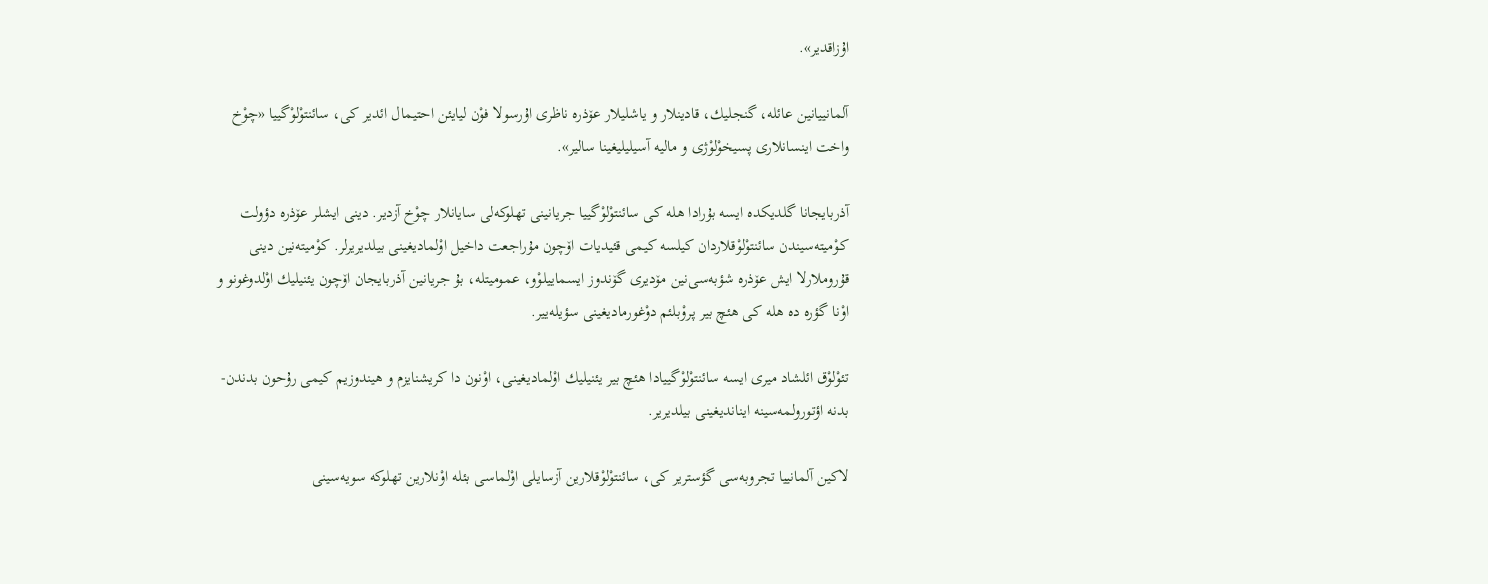اۇزاقدیر».

آلمانییانین عائله‌، گنجلیك، قادینلار و یاشلیلار عۆذره ناظری اۇرسولا فوْن لیایئن احتیمال ائدیر كی، سائنتوْلوْگییا «چوْخ واخت اینسانلاری پسیخوْلوْژی و مالیه آسیلیلیغینا سالیر».

آذربایجانا گلدیكده ایسه بۇرادا هله كی سائنتوْلوْگییا جریانینی تهلوكه‌لی سایانلار چوْخ آزدیر. دینی ایشلر عۆذره دؤولت كوْمیته‌سیندن سائنتوْلوْقلاردان كیلسه كیمی قئیدیات اۆچون مۇراجعت داخیل اوْلمادیغینی بیلدیریرلر. كوْمیته‌نین دینی قۇروملارلا ایش عۆذره شؤبه‌سی‌نین مۆدیری گۆندوز ایسماییلوْو، عمومیتله، بۇ جریانین آذربایجان اۆچون یئنیلیك اوْلدوغونو و اوْنا گؤره ده هله كی هئچ بیر پروْبلئم دوْغورمادیغینی سؤیله‌ییر.

تئوْلوْق ائلشاد میری ایسه سائنتوْلوْگییادا هئچ بیر یئنیلیك اوْلمادیغینی، اوْنون دا كریشنایزم و هیندوزیم كیمی رۇحون بدندن-بدنه اؤتورولمه‌سینه ایناندیغینی بیلدیریر.

لاكین آلمانییا تجروبه‌سی گؤستریر كی، سائنتوْلوْقلارین آزسایلی اوْلماسی بئله اوْنلارین تهلوكه‌ سویه‌سینی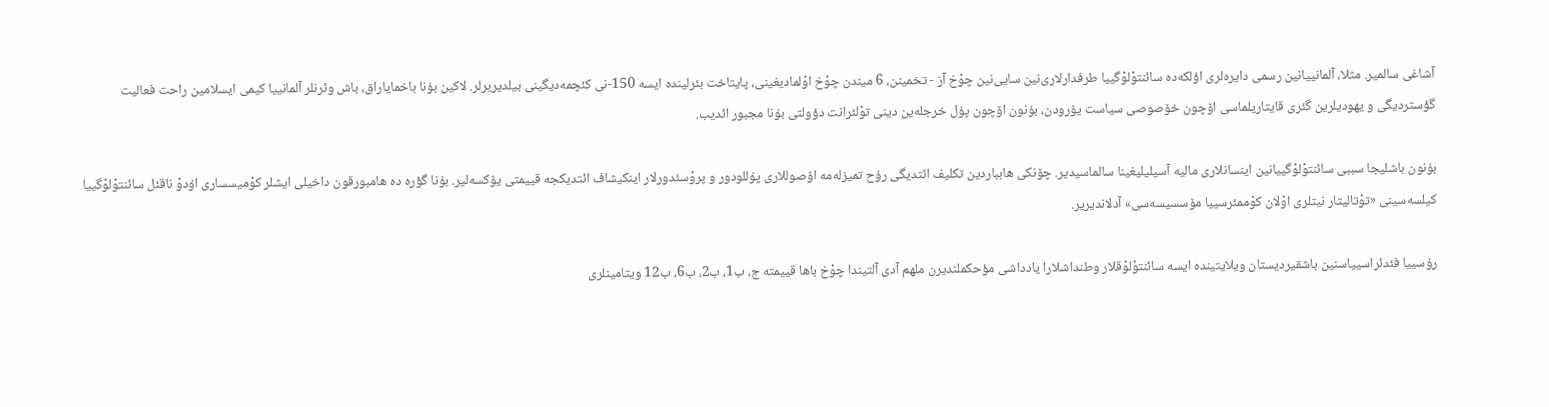آشاغی سالمیر. مثلا، آلمانییانین رسمی دایره‌لری اؤلكه‌ده سائنتوْلوْگییا طرفدارلاری‌نین سایی‌نین چوْخ آز - تخمینن، 6 میندن چوْخ اوْلمادیغینی، پایتاخت بئرلینده ایسه 150-نی كئچمه‌دیگینی بیلدیریرلر. لاكین بۇنا باخمایاراق، باش وئرنلر آلمانییا كیمی ایسلامین راحت فعالیت گؤستردیگی و یهودیلرین گئری قایتاریلماسی اۆچون خۆصوصی سیاست یۆرودن، بۇنون اۆچون پۇل خرجله‌ین دینی توْلئرانت دؤولتی بۇنا مجبور ائدیب.

بۇنون باشلیجا سببی سائنتوْلوْگییانین اینسانلاری مالیه آسیلیلیغینا سالماسیدیر. چۆنكی هابباردین تكلیف ائتدیگی رۇح تمیزله‌مه اۆصوللاری پۇللودور و پروْسئدورلار اینكیشاف ائتدیكجه قییمتی یۆكسه‌لیر. بۇنا گؤره ده هامبورقون داخیلی ایشلر كوْمیسساری اۇدوْ ناقئل سائنتوْلوْگییا كیلسه‌سینی «توْتالیتار نیتلری اوْلان كوْممئرسییا مۆسسیسه‌سی» آدلاندیریر.

رۇسییا فئدئراسییاسنین باشقیردیستان ویلایتینده ایسه سائنتوْلوْقلار وطنداشلارا یادداشی مؤحكملندیرن ملهم آدی آلتیندا چوْخ باها قییمته ج، ب1، ب2، ب6، ب12 ویتامینلری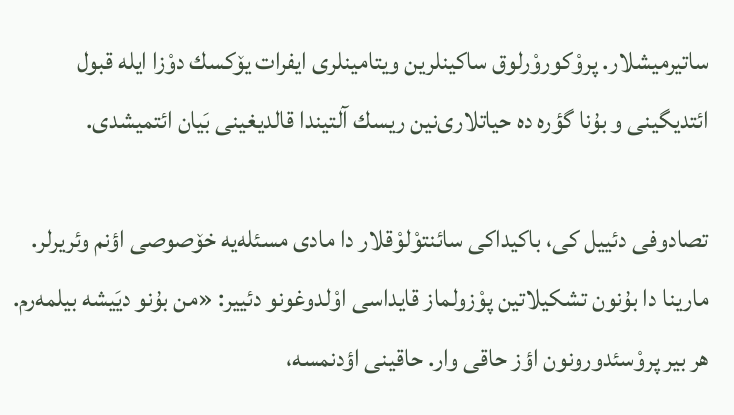ساتیرمیشلار. پروْكوروْرلوق ساكینلرین ویتامینلری ایفرات یۆكسك دوْزا ایله قبول ائتدیگینی و بۇنا گؤره ده حیاتلاری‌نین ریسك آلتیندا قالدیغینی بَیان ائتمیشدی.

تصادوفی دئییل كی، باكیداكی سائنتوْلوْقلار دا مادی مسئله‌یه خۆصوصی اؤنم وئریرلر. مارینا دا بۇنون تشكیلاتین پوْزولماز قایداسی اوْلدوغونو دئییر: «من بۇنو دیَیشه بیلمه‌رم. هر بیر پروْسئدورونون اؤز حاقی وار. حاقینی اؤدنمسه،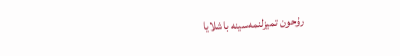رۇحون تمیزلنمه‌سینه باشلایا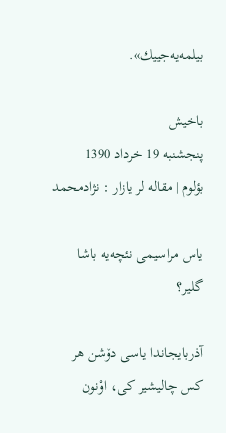بیلمه‌یه‌جییك».

باخیش
پنجشنبه 19 خرداد 1390
بؤلوم | مقاله لر یازار : نژادمحمد

یاس مراسیمی نئچه‌یه باشا گلیر؟

آذربایجاندا یاسی دۆشن هر كس چالیشیر كی، اوْنون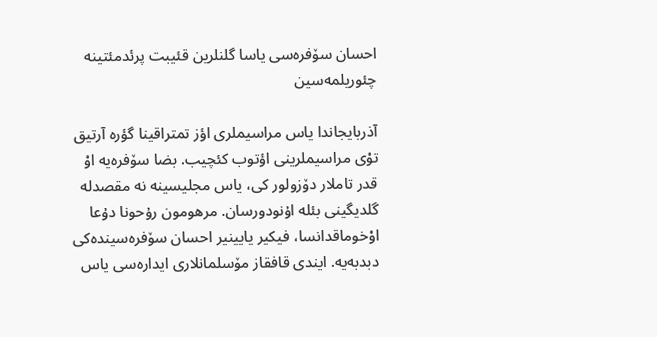احسان سۆفره‌سی یاسا گلنلرین قئیبت پرئدمئتینه چئوریلمه‌سین

آذربایجاندا یاس مراسیملری اؤز تمتراقینا گؤره آرتیق توْی مراسیملرینی اؤتوب كئچیب. بضا سۆفره‌یه اوْ قدر تاملار دۆزولور كی، یاس مجلیسینه نه مقصدله گلدیگینی بئله اۇنودورسان. مرهومون رۇحونا دۇعا اوْخوماقدانسا، فیكیر یایینیر احسان سۆفره‌سینده‌كی دبدبه‌یه. ایندی قافقاز مۆسلمانلاری ایداره‌سی یاس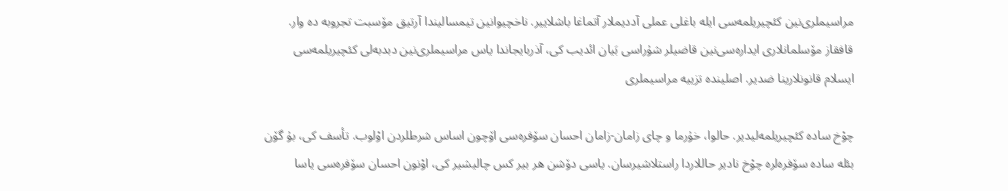مراسیملری‌نین كئچیریلمه‌سی ایله باغلی عملی آددیملار آتماغا باشلاییر. ناخچیوانین تیمسالیندا آرتیق مۆسبت تجروبه ده وار. قافقاز مۆسلمانلاری ایداره‌سی‌نین قاضیلر شۇراسی بَیان ائدیب كی، آذربایجاندا یاس مراسیملری‌نین دبدبه‌لی كئچیریلمه‌سی ایسلام قانونلارینا ضدیر. اصلینده تزییه مراسیملری

چوْخ ساده كئچیریلمه‌لیدیر. حالوا، خۇرما و چای زامان-زامان احسان سۆفره‌سی اۆچون اساس شرطلردن اوْلوب. تأسف كی، بۇ گۆن بئله ساده سۆفره‌لره چوْخ نادیر حاللاردا راستلاشیرسان. یاسی دۆشن هر بیر كس چالیشیر كی، اوْنون احسان سۆفره‌سی یاسا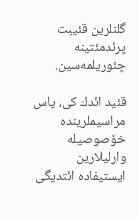گلنلرین قئیبت پرئدمئتینه چئوریلمه‌سین.

قئید ائدك كی، یاس مراسیملرینده خۆصوصیله وارلیلارین ایستیفاده ائتدیگی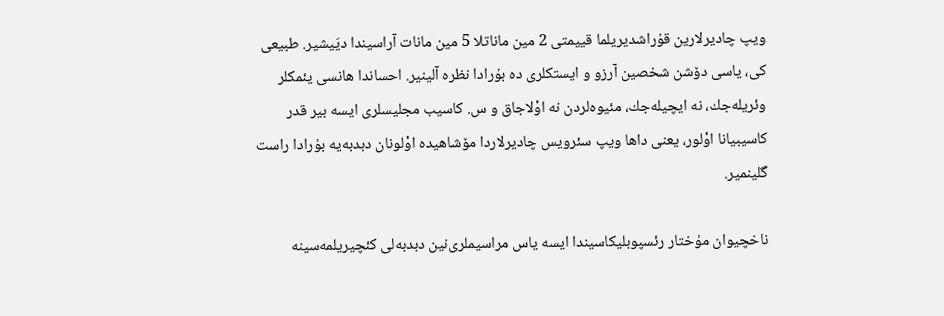ویپ چادیرلارین قۇراشدیریلما قییمتی 2 مین ماناتلا 5 مین مانات آراسیندا دیَیشیر. طبیعی كی، یاسی دۆشن شخصین آرزو و ایستكلری ده بۇرادا نظره آلینیر. احساندا هانسی یئمكلر وئریله‌جك، نه ایچیله‌جك، مئیوه‌لردن نه اوْلاجاق و س. كاسیب مجلیسلری ایسه بیر قدر كاسیبیانا اوْلور، یعنی داها ویپ سئرویس چادیرلاردا مۆشاهیده اوْلونان دبدبه‌یه بۇرادا راست گلینمیر.

ناخچیوان مۇختار رئسپوبلیكاسیندا ایسه یاس مراسیملری‌نین دبدبه‌لی كئچیریلمه‌سینه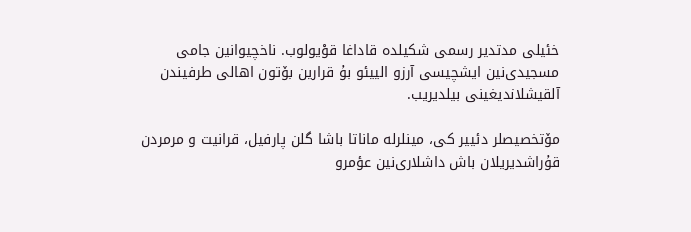خئیلی مدتدیر رسمی شكیلده قاداغا قوْیولوب. ناخچیوانین جامی مسجیدی‌نین ایشچیسی آرزو الییئو بۇ قرارین بۆتون اهالی طرفیندن آلقیشلاندیغینی بیلدیریب.

مۆتخصیصلر دئییر كی، مینلرله ماناتا باشا گلن پارفیل، قرانیت و مرمردن قۇراشدیریلان باش داشلاری‌نین عؤمرو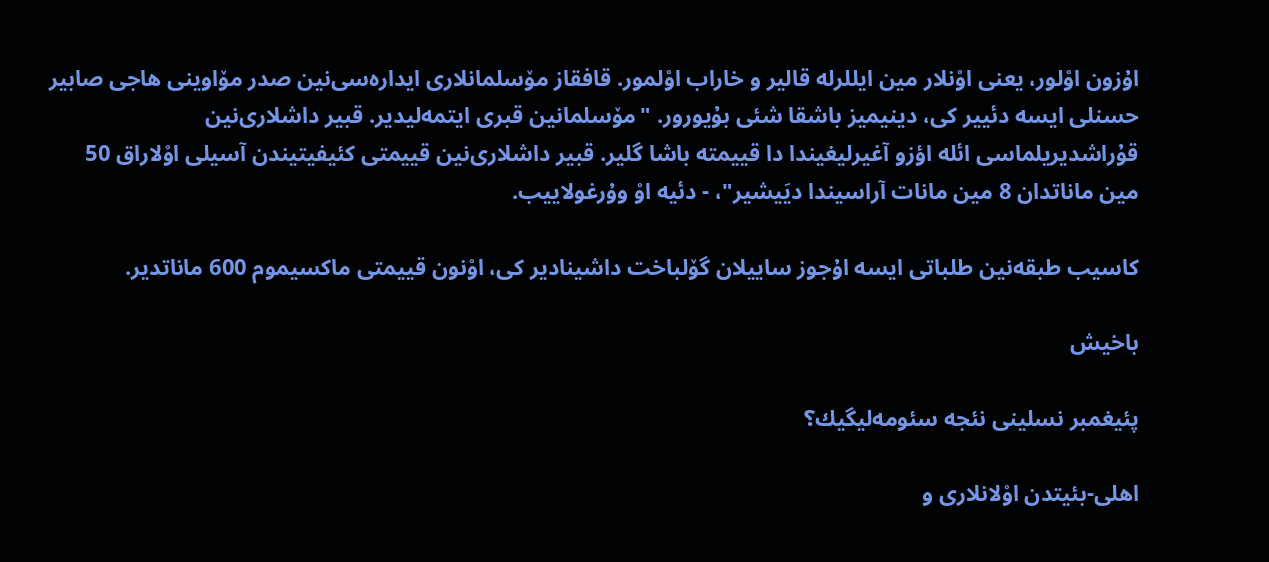اۇزون اوْلور، یعنی اوْنلار مین ایللرله قالیر و خاراب اوْلمور. قافقاز مۆسلمانلاری ایداره‌سی‌نین صدر مۆاوینی هاجی صابیر حسنلی ایسه دئییر كی، دینیمیز باشقا شئی بۇیورور. "مۆسلمانین قبری ایتمه‌لیدیر. قبیر داشلاری‌نین قۇراشدیریلماسی ائله اؤزو آغیرلیغیندا دا قییمته باشا گلیر. قبیر داشلاری‌نین قییمتی كئیفیتیندن آسیلی اوْلاراق 50 مین ماناتدان 8 مین مانات آراسیندا دیَیشیر"، - دئیه اوْ وۇرغولاییب.

كاسیب طبقه‌نین طلباتی ایسه اۇجوز ساییلان گۆلباخت داشینادیر كی، اوْنون قییمتی ماكسیموم 600 ماناتدیر.

باخیش

پئیغمبر نسلینی نئجه سئومه‌لیگیك؟

اهلی-بئیتدن اوْلانلاری و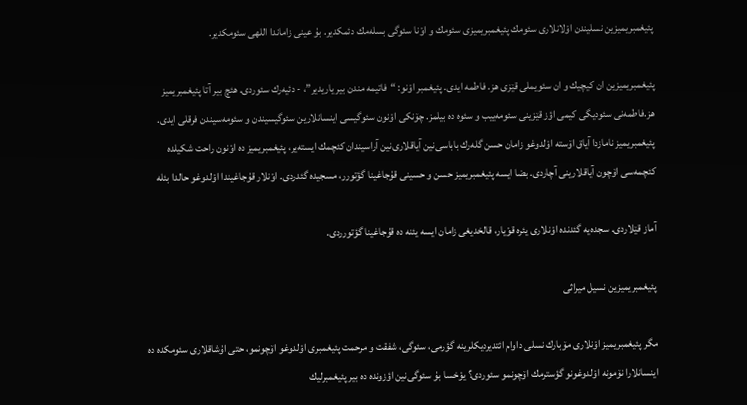پئیغمبریمیزین نسلیندن اوْلانلاری سئومك پئیغمبریمیزی سئومك و اوْنا سئوگی بسله‌مك دئمكدیر. بۇ عینی زاماندا اللهی سئومكدیر.

پئیغمبریمیزین ان كیچیك و ان سئویملی قێزی هز. فاطمه‌ ایدی. پئیغمبر اوْنو: “فاتیمه مندن بیر یاریدیر”، - دئیه‌رك سئوردی. هئچ بیر آتا پئیغمبریمیز هز.فاطمه‌نی سئودیگی كیمی اؤز قێزینی سئومه‌ییب و سئوه ده بیلمز. چۆنكی اوْنون سئوگیسی اینسانلارین سئوگیسیندن و سئومه‌سیندن فرقلی ایدی. پئیغمبریمیز نامازدا آیاق اۆسته اوْلدوغو زامان حسن گله‌رك باباسی‌نین آیاقلاری‌نین آراسیندان كئچمك ایسته‌یر، پئیغمبریمیز ده اوْنون راحت شكیلده كئچمه‌سی اۆچون آیاقلارینی آچاردی. بضا ایسه پئیغمبریمیز حسن و حسینی قۇجاغینا گؤتورر، مسجیده گئدردی. اوْنلار قۇجاغیندا اوْلدوغو حالدا بئله

آماز قێلاردی. سجده‌یه گئدنده اوْنلاری یئره قوْیار، قالخدیغی زامان ایسه یئنه ده قۇجاغینا گؤتورردی.

پئیغمبریمیزین نسیل میراثی

مگر پئیغمبریمیز اوْنلاری مۆبارك نسلی داوام ائتدیردیكلرینه گؤرمی، سئوگی، شفقت و مرحمت پئیغمبری اوْلدوغو اۆچونمو، حتی اۇشاقلاری سئومكده ده اینسانلارا نۆمونه اوْلدوغونو گؤسترمك اۆچونمو سئوردی؟ یوْخسا بۇ سئوگی‌نین اؤزونده ده بیر پئیغمبرلیك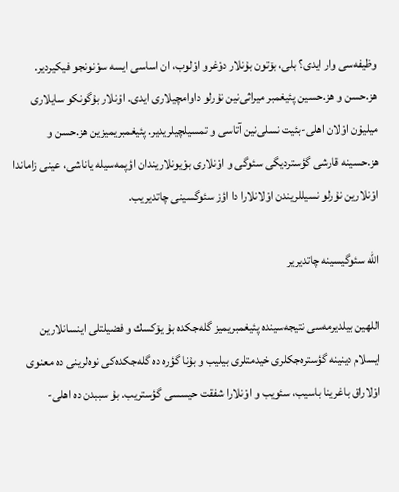وظیفه‌سی وار ایدی؟ بلی، بۆتون بۇنلار دوْغرو اوْلوب، ان اساسی ایسه سوْنونجو فیكیردیر. هز.حسن و هز.حسین پئیغمبر میراثی‌نین نۇرلو داوامچیلاری ایدی. اوْنلار بۇگونكو سایلاری میلیوْن اوْلان اهلی-بئیت نسلی‌نین آتاسی و تمسیلچیلریدیر. پئیغمبریمیزین هز.حسن و هز.حسینه قارشی گؤستردیگی سئوگی و اوْنلاری بوْیونلاریندان اؤپمه‌سیله یاناشی، عینی زاماندا اوْنلارین نۇرلو نسیللریندن اوْلانلارا دا اؤز سئوگسینی چاتدیریب.

الله سئوگیسینه چاتدیریر

اللهین بیلدیرمه‌سی نتیجه‌سینده پئیغمبریمیز گله‌جكده بۇ یۆكسك و فضیلتلی اینسانلارین ایسلام دینینه گؤستره‌جكلری خیدمتلری بیلیب و بۇنا گؤره ده گله‌جكده‌كی نوه‌لرینی ده معنوی اوْلاراق باغرینا باسیب، سئویب و اوْنلارا شفقت حیسسی گؤستریب. بۇ سببدن ده اهلی-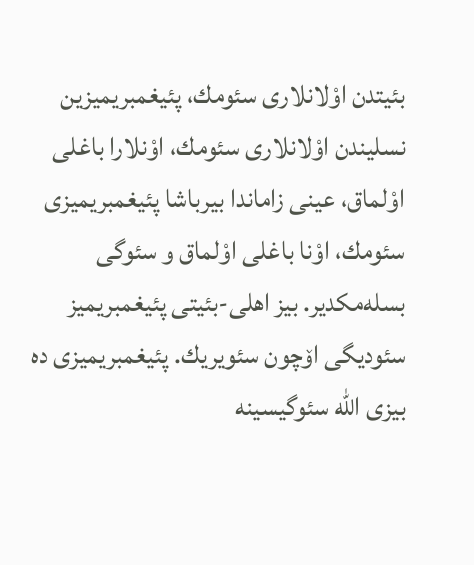بئیتدن اوْلانلاری سئومك، پئیغمبریمیزین نسلیندن اوْلانلاری سئومك، اوْنلارا باغلی اوْلماق، عینی زاماندا بیرباشا پئیغمبریمیزی سئومك، اوْنا باغلی اوْلماق و سئوگی بسله‌مكدیر. بیز اهلی-بئیتی پئیغمبریمیز سئودیگی اۆچون سئویریك. پئیغمبریمیزی ده بیزی الله سئوگیسینه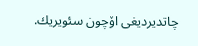چاتدیردیغی اۆچون سئویریك.